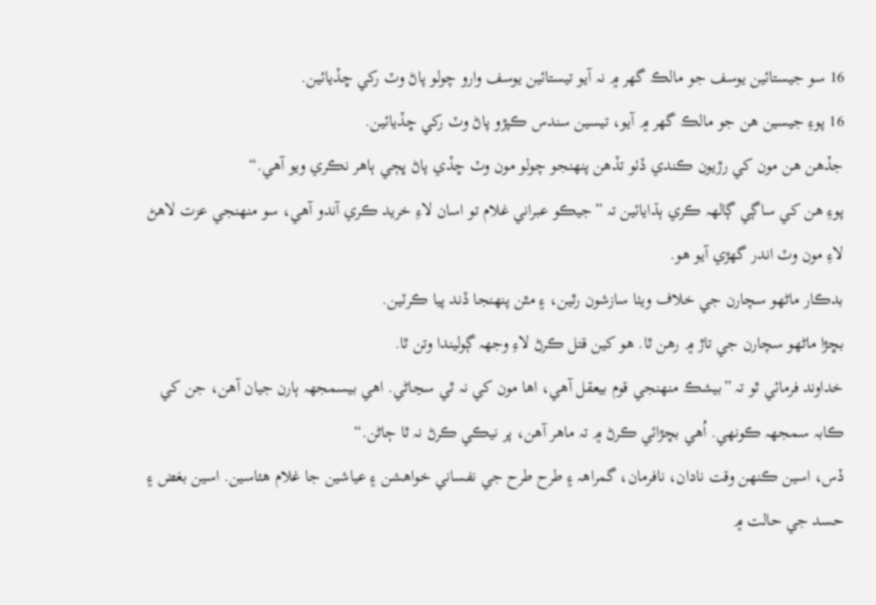16 سو جيستائين يوسف جو مالڪ گھر ۾ نہ آيو تيستائين يوسف وارو چولو پاڻ وٽ رکي ڇڏيائين.
16 پوءِ جيسين هن جو مالڪ گهر ۾ آيو، تيسين سندس ڪپڙو پاڻ وٽ رکي ڇڏيائين.
جڏهن هن مون کي رڙيون ڪندي ڏٺو تڏهن پنهنجو چولو مون وٽ ڇڏي پاڻ ڀڄي ٻاهر نڪري ويو آهي.“
پوءِ هن کي ساڳي ڳالهہ ڪري ٻڌايائين تہ ”جيڪو عبراني غلام تو اسان لاءِ خريد ڪري آندو آهي، سو منهنجي عزت لاهڻ لاءِ مون وٽ اندر گھڙي آيو هو.
بدڪار ماڻهو سچارن جي خلاف ويٺا سازشون رٿين، ۽ مٿن پنهنجا ڏند پيا ڪرٽين.
بڇڙا ماڻهو سچارن جي تاڙ ۾ رهن ٿا. هو کين قتل ڪرڻ لاءِ وجھہ ڳوليندا وتن ٿا.
خداوند فرمائي ٿو تہ ”بيشڪ منهنجي قوم بيعقل آهي، اها مون کي نہ ٿي سڃاڻي. اهي بيسمجھہ ٻارن جيان آهن، جن کي ڪابہ سمجھہ ڪونهي. اُهي بڇڙائي ڪرڻ ۾ تہ ماهر آهن، پر نيڪي ڪرڻ نہ ٿا ڄاڻن.“
ڏس، اسين ڪنهن وقت نادان، نافرمان، گمراهہ ۽ طرح طرح جي نفساني خواهشن ۽ عياشين جا غلام هئاسين. اسين بغض ۽ حسد جي حالت ۾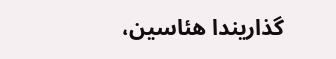گذاريندا هئاسين،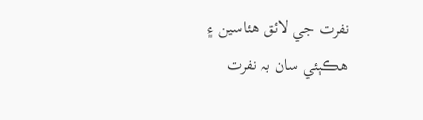نفرت جي لائق هئاسين ۽ هڪٻئي سان بہ نفرت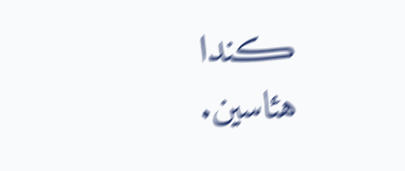ڪندا هئاسين.